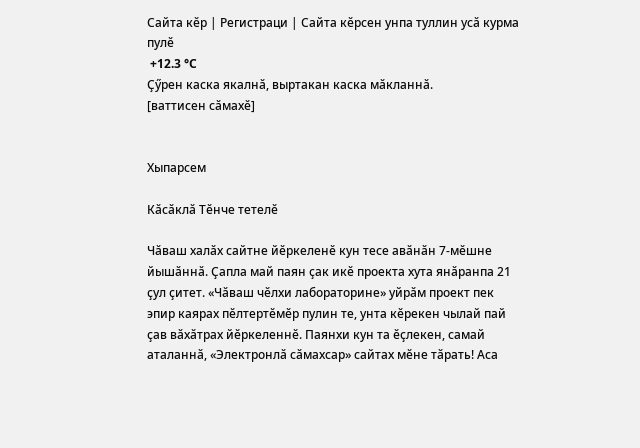Сайта кӗр | Регистраци | Сайта кӗрсен унпа туллин усӑ курма пулӗ
 +12.3 °C
Ҫӳрен каска якалнӑ, выртакан каска мӑкланнӑ.
[ваттисен сӑмахӗ]


Хыпарсем

Кӑсӑклӑ Тӗнче тетелӗ

Чӑваш халӑх сайтне йӗркеленӗ кун тесе авӑнӑн 7-мӗшне йышӑннӑ. Ҫапла май паян ҫак икӗ проекта хута янӑранпа 21 ҫул ҫитет. «Чӑваш чӗлхи лабораторине» уйрӑм проект пек эпир каярах пӗлтертӗмӗр пулин те, унта кӗрекен чылай пай ҫав вӑхӑтрах йӗркеленнӗ. Паянхи кун та ӗҫлекен, самай аталаннӑ, «Электронлӑ сӑмахсар» сайтах мӗне тӑрать! Аса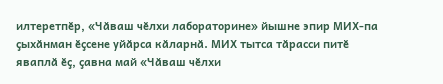илтеретпӗр, «Чӑваш чӗлхи лабораторине» йышне эпир МИХ-па ҫыхӑнман ӗҫсене уйӑрса кӑларнӑ. МИХ тытса тӑрасси питӗ яваплӑ ӗҫ, ҫавна май «Чӑваш чӗлхи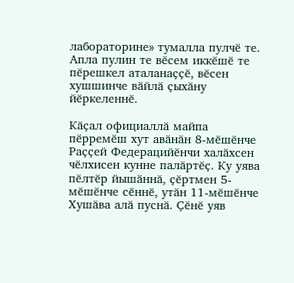лабораторине» тумалла пулчӗ те. Апла пулин те вӗсем иккӗшӗ те пӗрешкел аталанаҫҫӗ, вӗсен хушшинче вӑйлӑ ҫыхӑну йӗркеленнӗ.

Кӑҫал официаллӑ майпа пӗрремӗш хут авӑнӑн 8-мӗшӗнче Раҫҫей Федерацийӗнчи халӑхсен чӗлхисен кунне палӑртӗҫ. Ку уява пӗлтӗр йышӑннӑ, ҫӗртмен 5-мӗшӗнче сӗннӗ, утӑн 11-мӗшӗнче Хушӑва алӑ пуснӑ. Ҫӗнӗ уяв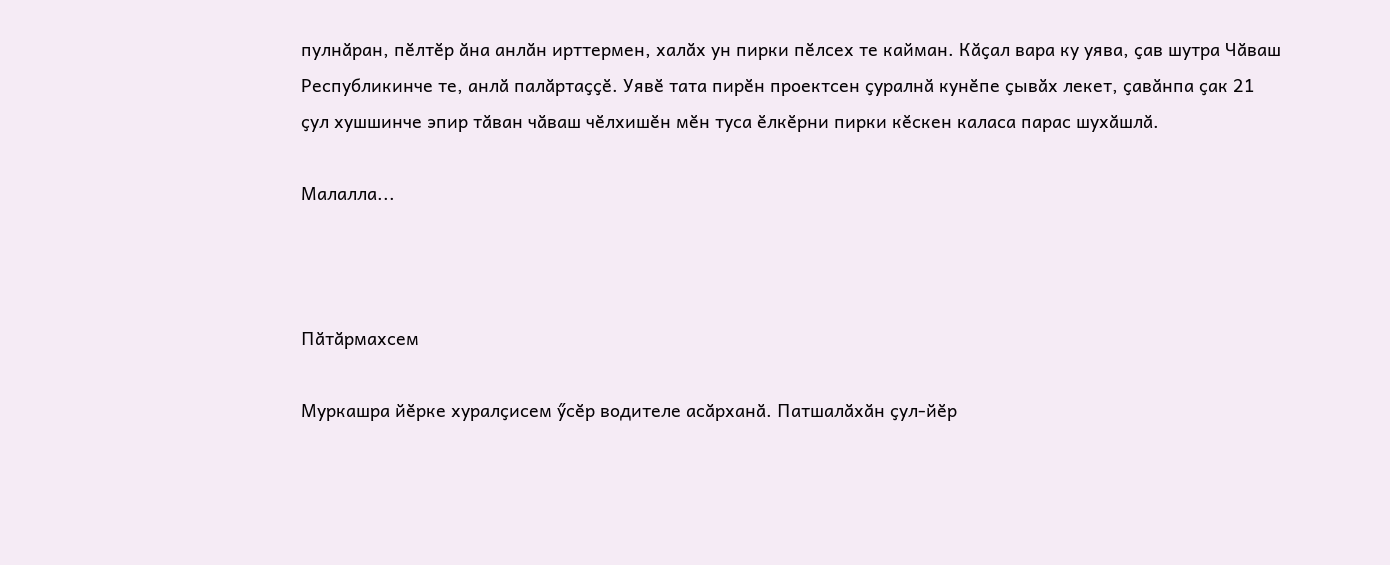пулнӑран, пӗлтӗр ӑна анлӑн ирттермен, халӑх ун пирки пӗлсех те кайман. Кӑҫал вара ку уява, ҫав шутра Чӑваш Республикинче те, анлӑ палӑртаҫҫӗ. Уявӗ тата пирӗн проектсен ҫуралнӑ кунӗпе ҫывӑх лекет, ҫавӑнпа ҫак 21 ҫул хушшинче эпир тӑван чӑваш чӗлхишӗн мӗн туса ӗлкӗрни пирки кӗскен каласа парас шухӑшлӑ.

Малалла...



Пӑтӑрмахсем

Муркашра йӗрке хуралҫисем ӳсӗр водителе асӑрханӑ. Патшалӑхӑн ҫул-йӗр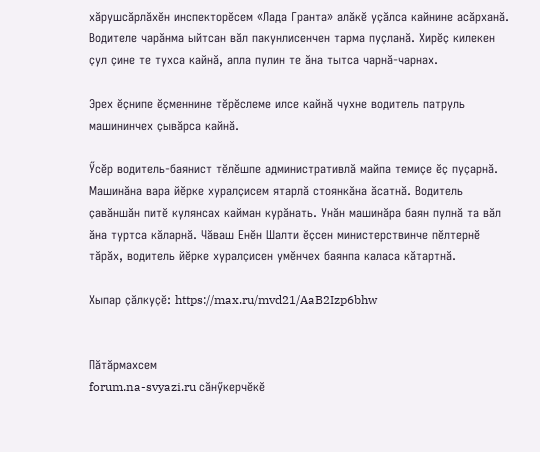хӑрушсӑрлӑхӗн инcпекторӗсем «Лада Гранта» алӑкӗ уҫӑлса кайнине асӑрханӑ. Водителе чарӑнма ыйтсан вӑл пакунлисенчен тарма пуҫланӑ. Хирӗҫ килекен ҫул ҫине те тухса кайнӑ, апла пулин те ӑна тытса чарнӑ-чарнах.

Эрех ӗҫнипе ӗҫменнине тӗрӗслеме илсе кайнӑ чухне водитель патруль машининчех ҫывӑрса кайнӑ.

Ӳсӗр водитель-баянист тӗлӗшпе административлӑ майпа темиҫе ӗҫ пуҫарнӑ. Машинӑна вара йӗрке хуралҫисем ятарлӑ стоянкӑна ӑсатнӑ. Водитель ҫавӑншӑн питӗ кулянсах кайман курӑнать. Унӑн машинӑра баян пулнӑ та вӑл ӑна туртса кӑларнӑ. Чӑваш Енӗн Шалти ӗҫсен министерствинче пӗлтернӗ тӑрӑх, водитель йӗрке хуралҫисен умӗнчех баянпа каласа кӑтартнӑ.

Хыпар ҫӑлкуҫӗ: https://max.ru/mvd21/AaB2Izp6bhw


Пӑтӑрмахсем
forum.na-svyazi.ru сӑнӳкерчӗкӗ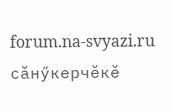forum.na-svyazi.ru сӑнӳкерчӗкӗ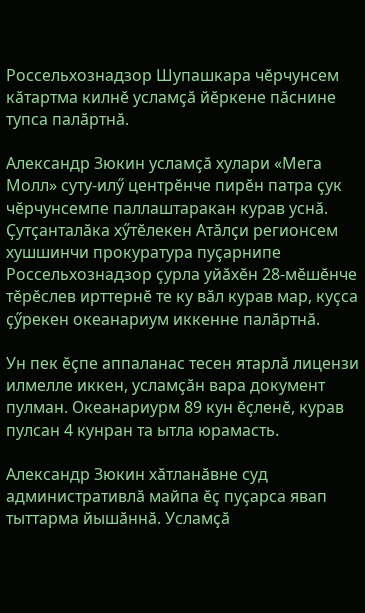Россельхознадзор Шупашкара чӗрчунсем кӑтартма килнӗ усламҫӑ йӗркене пӑснине тупса палӑртнӑ.

Александр Зюкин усламҫӑ хулари «Мега Молл» суту-илӳ центрӗнче пирӗн патра ҫук чӗрчунсемпе паллаштаракан курав уснӑ. Ҫутҫанталӑка хӳтӗлекен Атӑлҫи регионсем хушшинчи прокуратура пуҫарнипе Россельхознадзор ҫурла уйӑхӗн 28-мӗшӗнче тӗрӗслев ирттернӗ те ку вӑл курав мар, куҫса ҫӳрекен океанариум иккенне палӑртнӑ.

Ун пек ӗҫпе аппаланас тесен ятарлӑ лицензи илмелле иккен, усламҫӑн вара документ пулман. Океанариурм 89 кун ӗҫленӗ, курав пулсан 4 кунран та ытла юрамасть.

Александр Зюкин хӑтланӑвне суд административлӑ майпа ӗҫ пуҫарса явап тыттарма йышӑннӑ. Усламҫӑ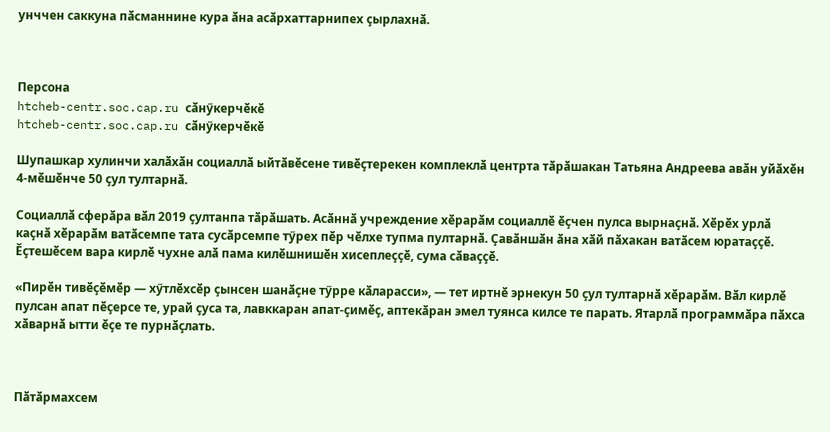унччен саккуна пӑсманнине кура ӑна асӑрхаттарнипех ҫырлахнӑ.



Персона
htcheb-centr.soc.cap.ru сӑнӳкерчӗкӗ
htcheb-centr.soc.cap.ru сӑнӳкерчӗкӗ

Шупашкар хулинчи халӑхӑн социаллӑ ыйтӑвӗсене тивӗҫтерекен комплеклӑ центрта тӑрӑшакан Татьяна Андреева авӑн уйӑхӗн 4-мӗшӗнче 50 ҫул тултарнӑ.

Социаллӑ сферӑра вӑл 2019 ҫултанпа тӑрӑшать. Асӑннӑ учреждение хӗрарӑм социаллӗ ӗҫчен пулса вырнаҫнӑ. Хӗрӗх урлӑ каҫнӑ хӗрарӑм ватӑсемпе тата сусӑрсемпе тӳрех пӗр чӗлхе тупма пултарнӑ. Ҫавӑншӑн ӑна хӑй пӑхакан ватӑсем юратаҫҫӗ. Ӗҫтешӗсем вара кирлӗ чухне алӑ пама килӗшнишӗн хисеплеҫҫӗ, сума сӑваҫҫӗ.

«Пирӗн тивӗҫӗмӗр — хӳтлӗхсӗр ҫынсен шанӑҫне тӳрре кӑларасси», — тет иртнӗ эрнекун 50 ҫул тултарнӑ хӗрарӑм. Вӑл кирлӗ пулсан апат пӗҫерсе те, урай ҫуса та, лавккаран апат-ҫимӗҫ, аптекӑран эмел туянса килсе те парать. Ятарлӑ программӑра пӑхса хӑварнӑ ытти ӗҫе те пурнӑҫлать.



Пӑтӑрмахсем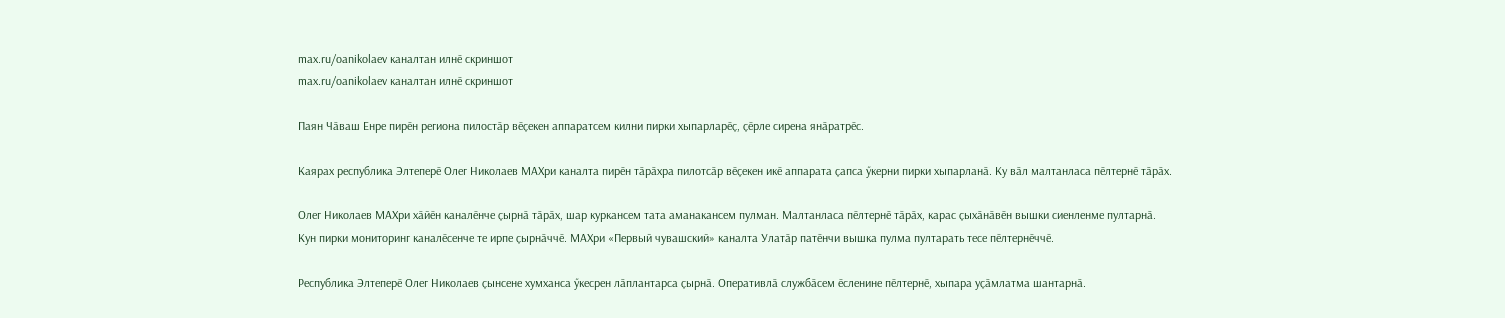max.ru/oanikolaev каналтан илнӗ скриншот
max.ru/oanikolaev каналтан илнӗ скриншот

Паян Чӑваш Енре пирӗн региона пилостӑр вӗҫекен аппаратсем килни пирки хыпарларӗҫ, ҫӗрле сирена янӑратрӗс.

Каярах республика Элтеперӗ Олег Николаев МАХри каналта пирӗн тӑрӑхра пилотсӑр вӗҫекен икӗ аппарата ҫапса ӳкерни пирки хыпарланӑ. Ку вӑл малтанласа пӗлтернӗ тӑрӑх.

Олег Николаев МАХри хӑйӗн каналӗнче ҫырнӑ тӑрӑх, шар куркансем тата аманакансем пулман. Малтанласа пӗлтернӗ тӑрӑх, карас ҫыхӑнӑвӗн вышки сиенленме пултарнӑ. Кун пирки мониторинг каналӗсенче те ирпе ҫырнӑччӗ. МАХри «Первый чувашский» каналта Улатӑр патӗнчи вышка пулма пултарать тесе пӗлтернӗччӗ.

Республика Элтеперӗ Олег Николаев ҫынсене хумханса ӳкесрен лӑплантарса ҫырнӑ. Оперативлӑ службӑсем ӗсленине пӗлтернӗ, хыпара уҫӑмлатма шантарнӑ.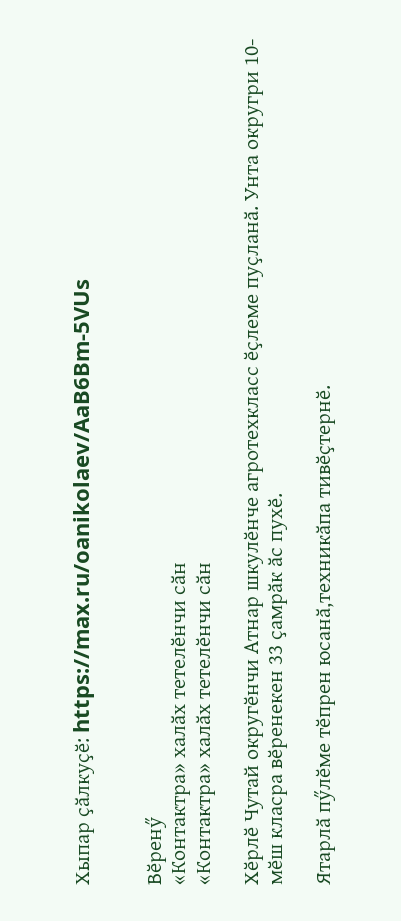Хыпар ҫӑлкуҫӗ: https://max.ru/oanikolaev/AaB6Bm-5VUs


Вӗренӳ
«Контактра» халӑх тетелӗнчи сӑн
«Контактра» халӑх тетелӗнчи сӑн

Хӗрлӗ Чутай округӗнчи Атнар шкулӗнче агротехкласс ӗҫлеме пуҫланӑ. Унта округри 10-мӗш класра вӗренекен 33 ҫамрӑк ӑс пухӗ.

Ятарлӑ пӳлӗме тӗпрен юсанӑ,техникӑпа тивӗҫтернӗ.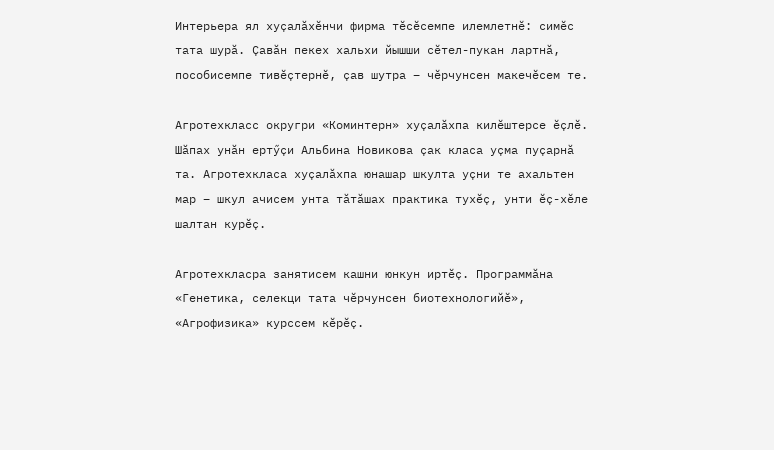Интерьера ял хуҫалӑхӗнчи фирма тӗсӗсемпе илемлетнӗ: симӗс тата шурӑ. Ҫавӑн пекех хальхи йышши сӗтел-пукан лартнӑ, пособисемпе тивӗҫтернӗ, ҫав шутра – чӗрчунсен макечӗсем те.

Агротехкласс округри «Коминтерн» хуҫалӑхпа килӗштерсе ӗҫлӗ. Шӑпах унӑн ертӳҫи Альбина Новикова ҫак класа уҫма пуҫарнӑ та. Агротехкласа хуҫалӑхпа юнашар шкулта уҫни те ахальтен мар – шкул ачисем унта тӑтӑшах практика тухӗҫ, унти ӗҫ-хӗле шалтан курӗҫ.

Агротехкласра занятисем кашни юнкун иртӗҫ. Программӑна «Генетика, селекци тата чӗрчунсен биотехнологийӗ», «Агрофизика» курссем кӗрӗҫ.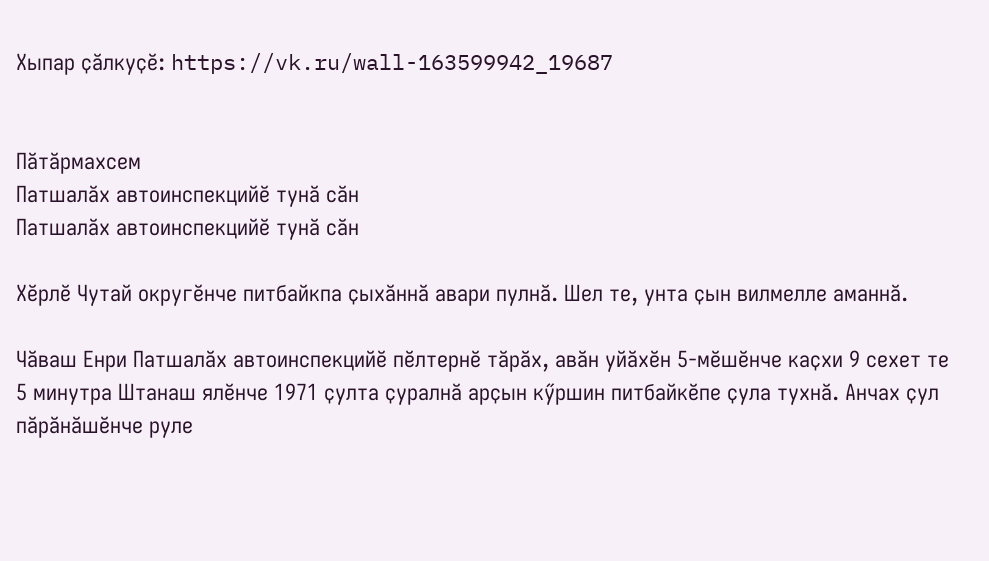Хыпар ҫӑлкуҫӗ: https://vk.ru/wall-163599942_19687


Пӑтӑрмахсем
Патшалӑх автоинспекцийӗ тунӑ сӑн
Патшалӑх автоинспекцийӗ тунӑ сӑн

Хӗрлӗ Чутай округӗнче питбайкпа ҫыхӑннӑ авари пулнӑ. Шел те, унта ҫын вилмелле аманнӑ.

Чӑваш Енри Патшалӑх автоинспекцийӗ пӗлтернӗ тӑрӑх, авӑн уйӑхӗн 5-мӗшӗнче каҫхи 9 сехет те 5 минутра Штанаш ялӗнче 1971 ҫулта ҫуралнӑ арҫын кӳршин питбайкӗпе ҫула тухнӑ. Анчах ҫул пӑрӑнӑшӗнче руле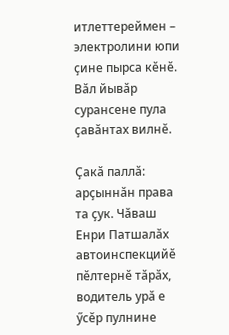итлеттереймен – электролини юпи ҫине пырса кӗнӗ. Вӑл йывӑр сурансене пула ҫавӑнтах вилнӗ.

Ҫакӑ паллӑ: арҫыннӑн права та ҫук. Чӑваш Енри Патшалӑх автоинспекцийӗ пӗлтернӗ тӑрӑх, водитель урӑ е ӳсӗр пулнине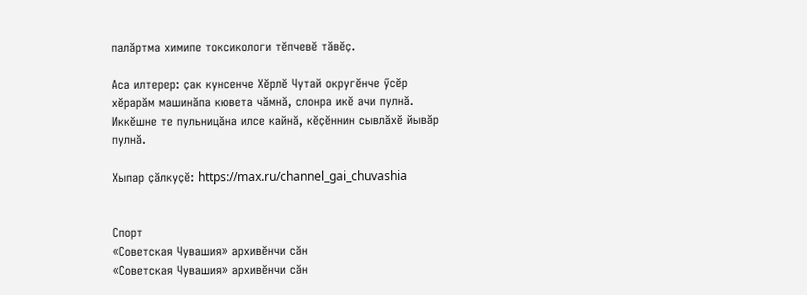палӑртма химипе токсикологи тӗпчевӗ тӑвӗҫ.

Аса илтерер: ҫак кунсенче Хӗрлӗ Чутай округӗнче ӳсӗр хӗрарӑм машинӑпа кювета чӑмнӑ, слонра икӗ ачи пулнӑ. Иккӗшне те пульницӑна илсе кайнӑ, кӗҫӗннин сывлӑхӗ йывӑр пулнӑ.

Хыпар ҫӑлкуҫӗ: https://max.ru/channel_gai_chuvashia


Спорт
«Советская Чувашия» архивӗнчи сӑн
«Советская Чувашия» архивӗнчи сӑн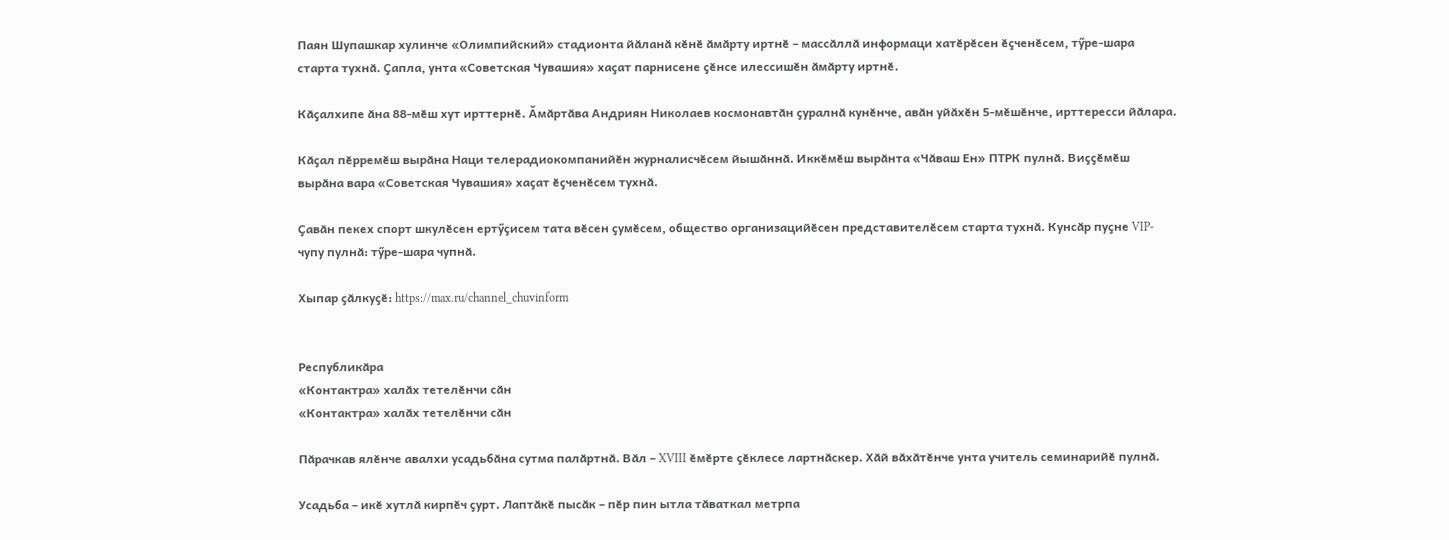Паян Шупашкар хулинче «Олимпийский» стадионта йӑланӑ кӗнӗ ӑмӑрту иртнӗ – массӑллӑ информаци хатӗрӗсен ӗҫченӗсем, тӳре-шара старта тухнӑ. Ҫапла, унта «Советская Чувашия» хаҫат парнисене ҫӗнсе илессишӗн ӑмӑрту иртнӗ.

Кӑҫалхипе ӑна 88-мӗш хут ирттернӗ. Ӑмӑртӑва Андриян Николаев космонавтӑн ҫуралнӑ кунӗнче, авӑн уйӑхӗн 5-мӗшӗнче, ирттересси йӑлара.

Кӑҫал пӗрремӗш вырӑна Наци телерадиокомпанийӗн журналисчӗсем йышӑннӑ. Иккӗмӗш вырӑнта «Чӑваш Ен» ПТРК пулнӑ. Виҫҫӗмӗш вырӑна вара «Советская Чувашия» хаҫат ӗҫченӗсем тухнӑ.

Ҫавӑн пекех спорт шкулӗсен ертӳҫисем тата вӗсен ҫумӗсем, общество организацийӗсен представителӗсем старта тухнӑ. Кунсӑр пуҫне VIP-чупу пулнӑ: тӳре-шара чупнӑ.

Хыпар ҫӑлкуҫӗ: https://max.ru/channel_chuvinform


Республикӑра
«Контактра» халӑх тетелӗнчи сӑн
«Контактра» халӑх тетелӗнчи сӑн

Пӑрачкав ялӗнче авалхи усадьбӑна сутма палӑртнӑ. Вӑл – XVIII ӗмӗрте ҫӗклесе лартнӑскер. Хӑй вӑхӑтӗнче унта учитель семинарийӗ пулнӑ.

Усадьба – икӗ хутлӑ кирпӗч ҫурт. Лаптӑкӗ пысӑк – пӗр пин ытла тӑваткал метрпа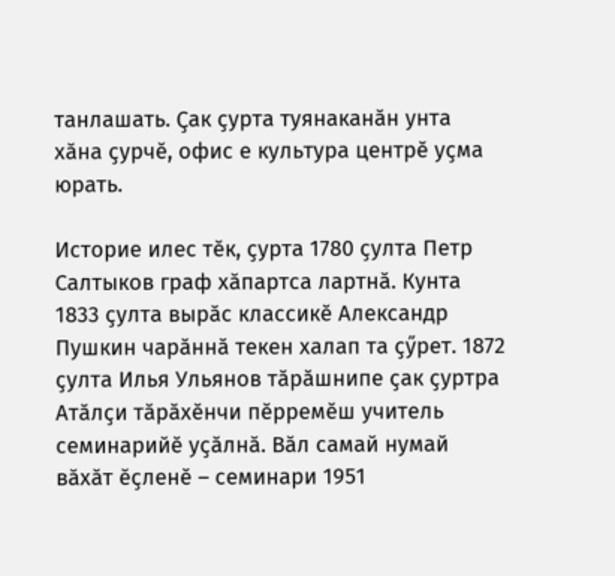танлашать. Ҫак ҫурта туянаканӑн унта хӑна ҫурчӗ, офис е культура центрӗ уҫма юрать.

Историе илес тӗк, ҫурта 1780 ҫулта Петр Салтыков граф хӑпартса лартнӑ. Кунта 1833 ҫулта вырӑс классикӗ Александр Пушкин чарӑннӑ текен халап та ҫӳрет. 1872 ҫулта Илья Ульянов тӑрӑшнипе ҫак ҫуртра Атӑлҫи тӑрӑхӗнчи пӗрремӗш учитель семинарийӗ уҫӑлнӑ. Вӑл самай нумай вӑхӑт ӗҫленӗ – семинари 1951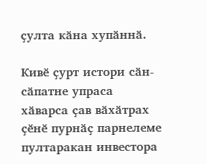ҫулта кӑна хупӑннӑ.

Кивӗ ҫурт истори сӑн-сӑпатне упраса хӑварса ҫав вӑхӑтрах ҫӗнӗ пурнӑҫ парнелеме пултаракан инвестора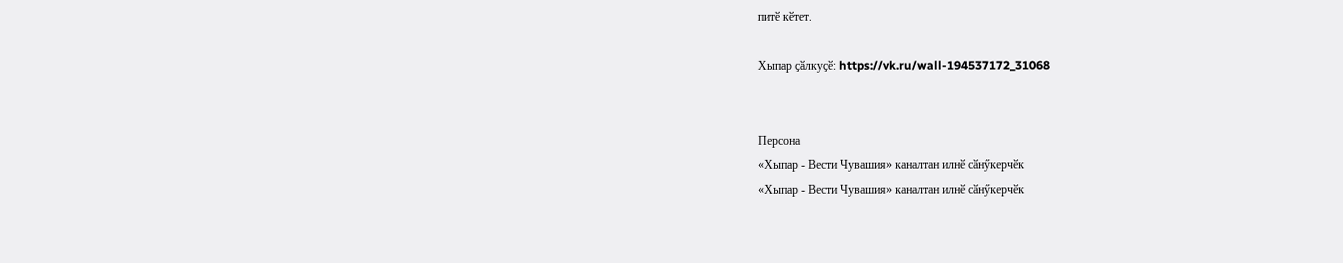питӗ кӗтет.

Хыпар ҫӑлкуҫӗ: https://vk.ru/wall-194537172_31068


Персона
«Хыпар - Вести Чувашия» каналтан илнӗ сӑнӳкерчӗк
«Хыпар - Вести Чувашия» каналтан илнӗ сӑнӳкерчӗк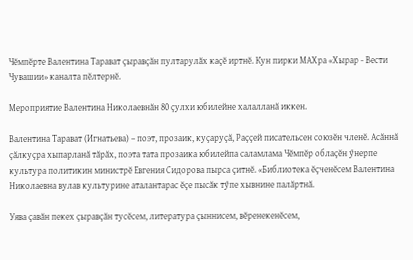Чӗмпӗрте Валентина Тарават ҫыравҫӑн пултарулӑх каҫӗ иртнӗ. Кун пирки МАХра «Хырар - Вести Чувашии» каналта пӗлтернӗ.

Мероприятие Валентина Николаевнӑн 80 ҫулхи юбилейне халалланӑ иккен.

Валентина Тарават (Игнатьева) – поэт, прозаик, куҫаруҫӑ, Раҫҫей писательсен союзӗн членӗ. Асӑннӑ ҫӑлкуҫра хыпарланӑ тӑрӑх, поэта тата прозаика юбилейпа саламлама Чӗмпӗр облаҫӗн ӳнерпе культура политикин министрӗ Евгения Сидорова пырса ҫитнӗ. «Библиотека ӗҫченӗсем Валентина Николаевна вулав культурине аталантарас ӗҫе пысӑк тӳпе хывнине палӑртнӑ.

Уява ҫавӑн пекех ҫыравҫӑн тусӗсем, литература ҫыннисем, вӗренекенӗсем,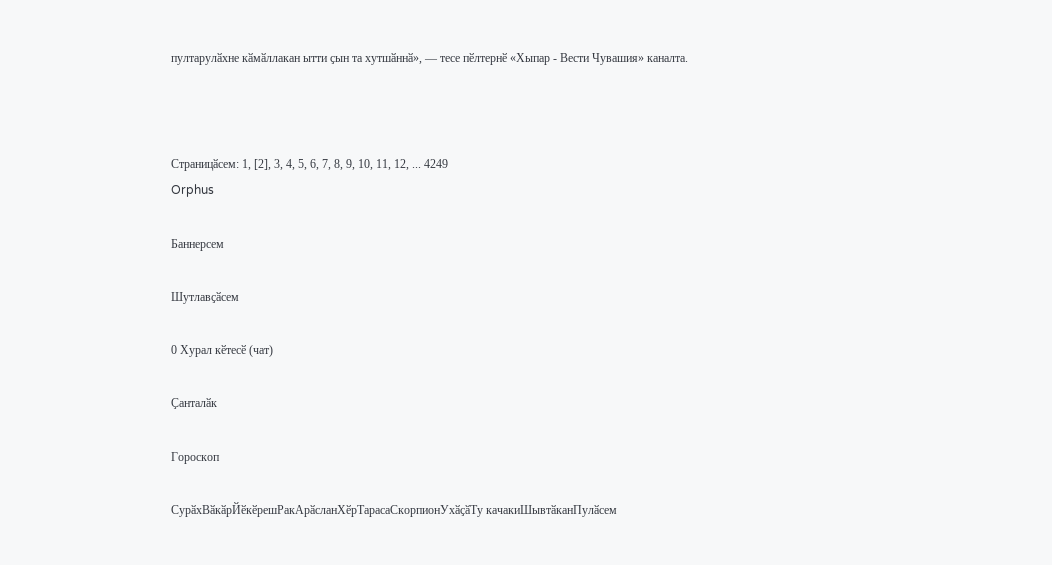пултарулӑхне кӑмӑллакан ытти ҫын та хутшӑннӑ», — тесе пӗлтернӗ «Хыпар - Вести Чувашия» каналта.



Страницӑсем: 1, [2], 3, 4, 5, 6, 7, 8, 9, 10, 11, 12, ... 4249
Orphus

Баннерсем

Шутлавҫӑсем

0 Хурал кӗтесӗ (чат)

Ҫанталӑк

Гороскоп

СурӑхВӑкӑрЙӗкӗрешРакАрӑсланХӗрТарасаСкорпионУхӑҫӑТу качакиШывтӑканПулӑсем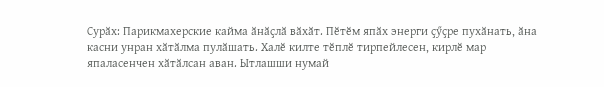Сурӑх: Парикмахерские кайма ӑнӑҫлӑ вӑхӑт. Пӗтӗм япӑх энерги ҫӳҫре пухӑнать, ӑна касни унран хӑтӑлма пулӑшать. Халӗ килте тӗплӗ тирпейлесен, кирлӗ мар япаласенчен хӑтӑлсан аван. Ытлашши нумай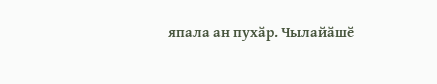япала ан пухӑр. Чылайӑшӗ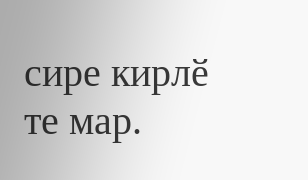сире кирлӗ те мар.